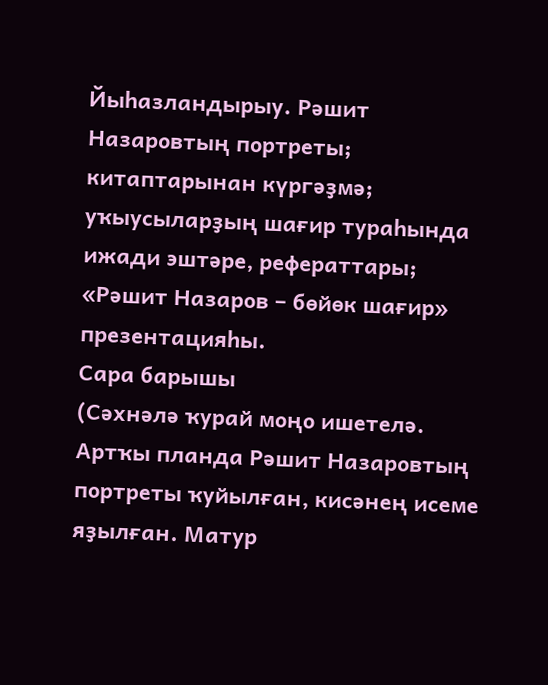Йыһазландырыу. Рәшит Назаровтың портреты; китаптарынан күргәҙмә; уҡыусыларҙың шағир тураһында ижади эштәре, рефераттары; «Рәшит Назаров – бөйөк шағир» презентацияһы.
Сара барышы
(Сәхнәлә ҡурай моңо ишетелә. Артҡы планда Рәшит Назаровтың портреты ҡуйылған, кисәнең исеме яҙылған. Матур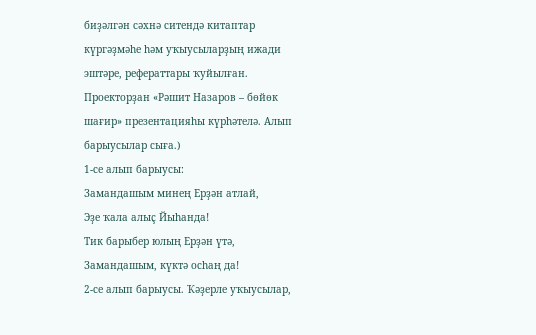биҙәлгән сәхнә ситендә китаптар күргәҙмәһе һәм уҡыусыларҙың ижади эштәре, рефераттары ҡуйылған. Проекторҙан «Рәшит Назаров – бөйөк шағир» презентацияһы күрһәтелә. Алып барыусылар сыға.)
1-се алып барыусы:
Замандашым минең Ерҙән атлай,
Эҙе ҡала алыҫ Йыһанда!
Тик барыбер юлың Ерҙән үтә,
Замандашым, күктә осһаң да!
2-се алып барыусы. Ҡәҙерле уҡыусылар,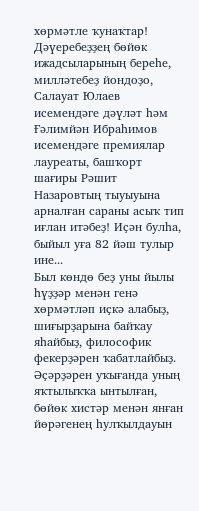хөрмәтле ҡунаҡтар! Дәүеребеҙҙең бөйөк ижадсыларының береһе, милләтебеҙ йондоҙо, Салауат Юлаев исемендәге дәүләт һәм Ғәлимйән Ибраһимов исемендәге премиялар лауреаты, башҡорт шағиры Рәшит Назаровтың тыуыуына арналған сараны асыҡ тип иғлан итәбеҙ! Иҫән булһа, быйыл уға 82 йәш тулыр ине...
Был көндө беҙ уны йылы һүҙҙәр менән генә хөрмәтләп иҫкә алабыҙ, шиғырҙарына байҡау яһайбыҙ, философик фекерҙәрен ҡабатлайбыҙ. Әҫәрҙәрен уҡығанда уның яҡтылыҡҡа ынтылған, бөйөк хистәр менән янған йөрәгенең һулҡылдауын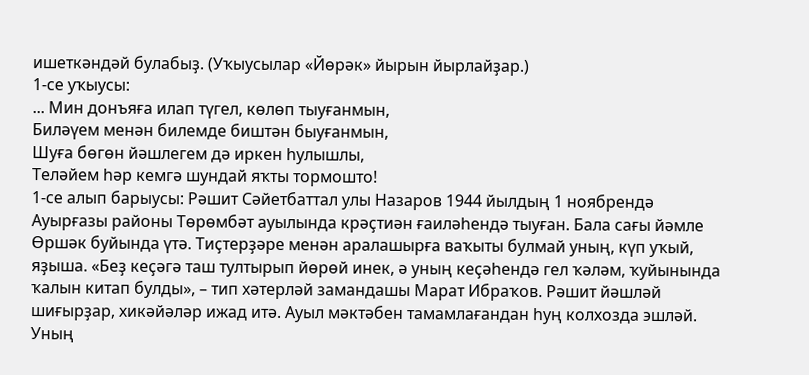ишеткәндәй булабыҙ. (Уҡыусылар «Йөрәк» йырын йырлайҙар.)
1-се уҡыусы:
... Мин донъяға илап түгел, көлөп тыуғанмын,
Биләүем менән билемде биштән быуғанмын,
Шуға бөгөн йәшлегем дә иркен һулышлы,
Теләйем һәр кемгә шундай яҡты тормошто!
1-се алып барыусы: Рәшит Сәйетбаттал улы Назаров 1944 йылдың 1 ноябрендә Ауырғазы районы Төрөмбәт ауылында крәҫтиән ғаиләһендә тыуған. Бала сағы йәмле Өршәк буйында үтә. Тиҫтерҙәре менән аралашырға ваҡыты булмай уның, күп уҡый, яҙыша. «Беҙ кеҫәгә таш тултырып йөрөй инек, ә уның кеҫәһендә гел ҡәләм, ҡуйынында ҡалын китап булды», – тип хәтерләй замандашы Марат Ибраҡов. Рәшит йәшләй шиғырҙар, хикәйәләр ижад итә. Ауыл мәктәбен тамамлағандан һуң колхозда эшләй. Уның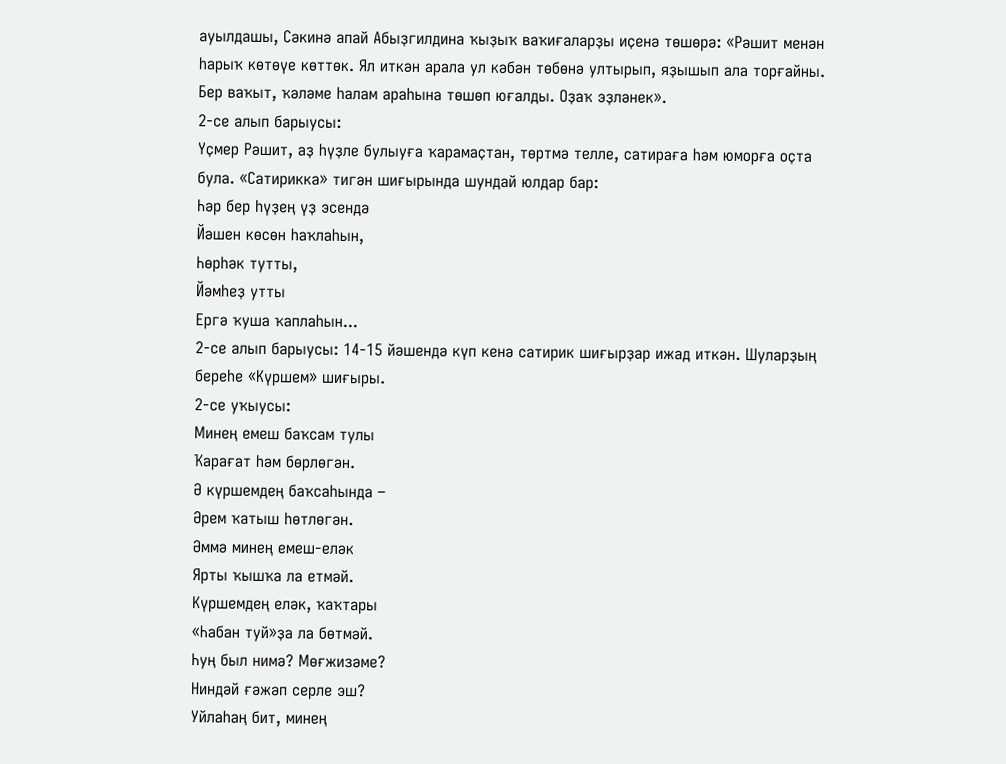ауылдашы, Сәкинә апай Абыҙгилдина ҡыҙыҡ ваҡиғаларҙы иҫенә төшөрә: «Рәшит менән һарыҡ көтөүе көттөк. Ял иткән арала ул кәбән төбөнә ултырып, яҙышып ала торғайны. Бер ваҡыт, ҡәләме һалам араһына төшөп юғалды. Оҙаҡ эҙләнек».
2-се алып барыусы:
Үҫмер Рәшит, аҙ һүҙле булыуға ҡарамаҫтан, төртмә телле, сатираға һәм юморға оҫта була. «Сатирикка» тигән шиғырында шундай юлдар бар:
Һәр бер һүҙең үҙ эсендә
Йәшен көсөн һаҡлаһын,
Һөрһәк тутты,
Йәмһеҙ утты
Ергә ҡуша ҡаплаһын...
2-се алып барыусы: 14-15 йәшендә күп кенә сатирик шиғырҙар ижад иткән. Шуларҙың береһе «Күршем» шиғыры.
2-се уҡыусы:
Минең емеш баҡсам тулы
Ҡарағат һәм бөрлөгән.
Ә күршемдең баҡсаһында –
Әрем ҡатыш һөтлөгән.
Әммә минең емеш-еләк
Ярты ҡышҡа ла етмәй.
Күршемдең еләк, ҡаҡтары
«Һабан туй»ҙа ла бөтмәй.
Һуң был нимә? Мөғжизәме?
Ниндәй ғәжәп серле эш?
Уйлаһаң бит, минең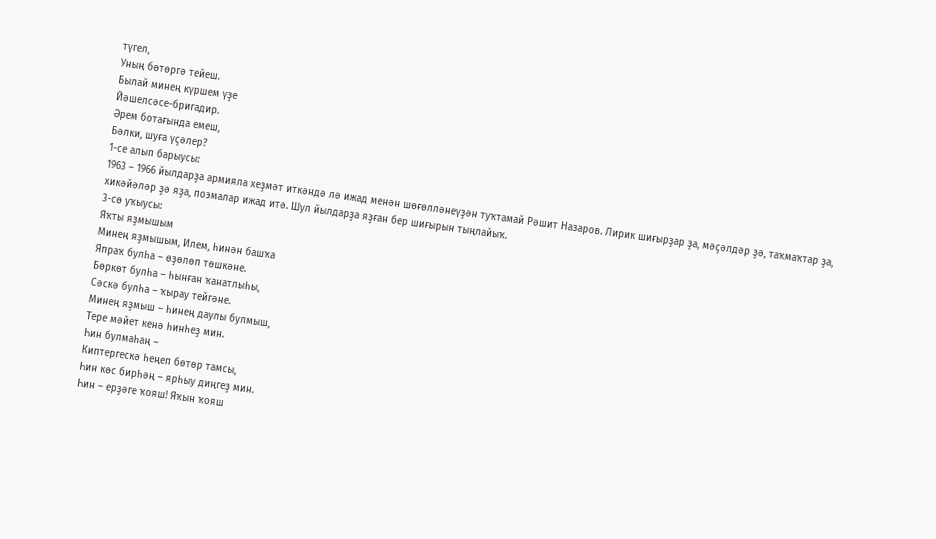түгел,
Уның бөтөргә тейеш.
Былай минең күршем үҙе
Йәшелсәсе-бригадир.
Әрем ботағында емеш,
Бәлки, шуға үҫәлер?
1-се алып барыусы:
1963 – 1966 йылдарҙа армияла хеҙмәт иткәндә лә ижад менән шөғөлләнеүҙән туҡтамай Рәшит Назаров. Лирик шиғырҙар ҙа, мәҫәлдәр ҙә, таҡмаҡтар ҙа, хикәйәләр ҙә яҙа, поэмалар ижад итә. Шул йылдарҙа яҙған бер шиғырын тыңлайыҡ.
3-сө уҡыусы:
Яҡты яҙмышым
Минең яҙмышым, Илем, һинән башҡа
Япраҡ булһа – өҙөлөп төшкәне.
Бөркөт булһа – һынған ҡанатлыһы,
Сәскә булһа – ҡырау тейгәне.
Минең яҙмыш – һинең даулы булмыш,
Тере мәйет кенә һинһеҙ мин.
Һин булмаһаң –
Киптергескә һеңеп бөтөр тамсы,
Һин көс бирһәң – ярһыу диңгеҙ мин.
Һин – ерҙәге ҡояш! Яҡын ҡояш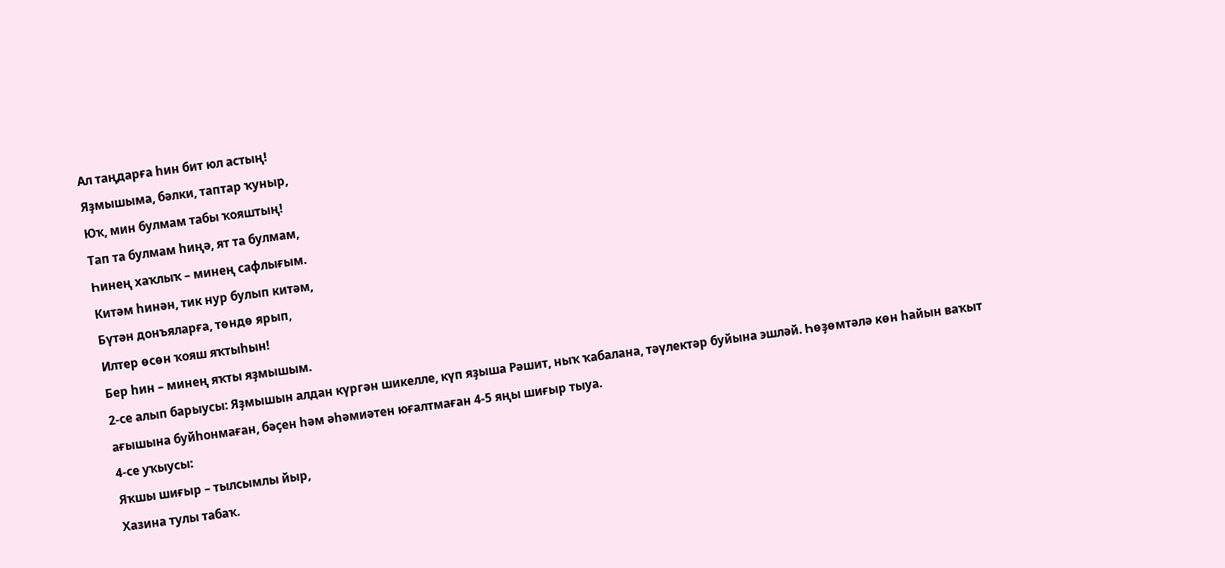Ал таңдарға һин бит юл астың!
Яҙмышыма, бәлки, таптар ҡуныр,
Юҡ, мин булмам табы ҡояштың!
Тап та булмам һиңә, ят та булмам,
Һинең хаҡлыҡ – минең сафлығым.
Китәм һинән, тик нур булып китәм,
Бүтән донъяларға, төндө ярып,
Илтер өсөн ҡояш яҡтыһын!
Бер һин – минең яҡты яҙмышым.
2-се алып барыусы: Яҙмышын алдан күргән шикелле, күп яҙыша Рәшит, ныҡ ҡабалана, тәүлектәр буйына эшләй. Һөҙөмтәлә көн һайын ваҡыт ағышына буйһонмаған, бәҫен һәм әһәмиәтен юғалтмаған 4-5 яңы шиғыр тыуа.
4-се уҡыусы:
Яҡшы шиғыр – тылсымлы йыр,
Хазина тулы табаҡ.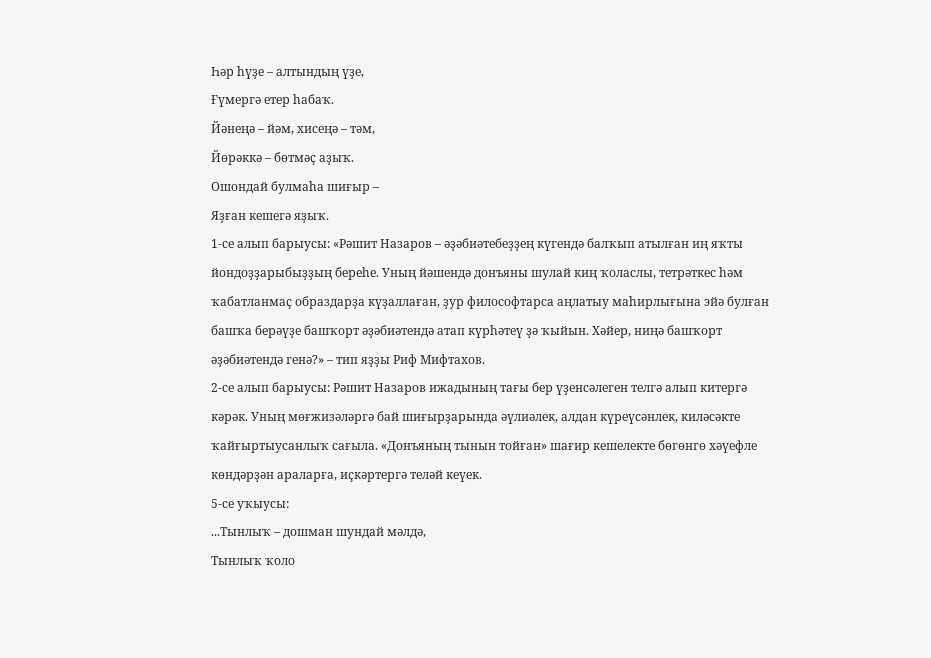Һәр һүҙе – алтындың үҙе,
Ғүмергә етер һабаҡ.
Йәнеңә – йәм, хисеңә – тәм,
Йөрәккә – бөтмәҫ аҙыҡ.
Ошондай булмаһа шиғыр –
Яҙған кешегә яҙыҡ.
1-се алып барыусы: «Рәшит Назаров – әҙәбиәтебеҙҙең күгендә балҡып атылған иң яҡты йондоҙҙарыбыҙҙың береһе. Уның йәшендә донъяны шулай киң ҡоласлы, тетрәткес һәм ҡабатланмаҫ образдарҙа күҙаллаған, ҙур философтарса аңлатыу маһирлығына эйә булған башҡа берәүҙе башҡорт әҙәбиәтендә атап күрһәтеү ҙә ҡыйын. Хәйер, ниңә башҡорт әҙәбиәтендә генә?» – тип яҙҙы Риф Мифтахов.
2-се алып барыусы: Рәшит Назаров ижадының тағы бер үҙенсәлеген телгә алып китергә кәрәк. Уның мөғжизәләргә бай шиғырҙарында әүлиәлек, алдан күреүсәнлек, киләсәкте ҡайғыртыусанлыҡ сағыла. «Донъяның тынын тойған» шағир кешелекте бөгөнгө хәүефле көндәрҙән араларға, иҫкәртергә теләй кеүек.
5-се уҡыусы:
...Тынлыҡ – дошман шундай мәлдә,
Тынлыҡ ҡоло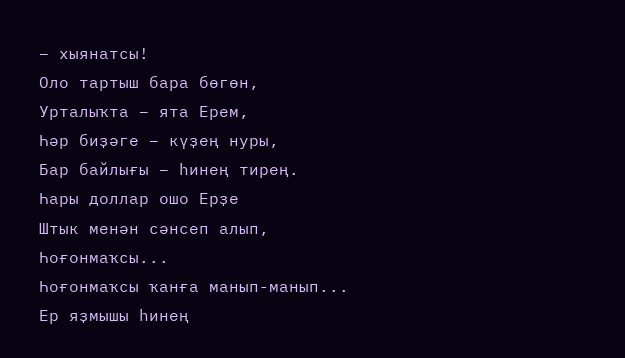– хыянатсы!
Оло тартыш бара бөгөн,
Урталыҡта – ята Ерем,
Һәр биҙәге – күҙең нуры,
Бар байлығы – һинең тирең.
Һары доллар ошо Ерҙе
Штык менән сәнсеп алып,
Һоғонмаҡсы...
Һоғонмаҡсы ҡанға манып-манып...
Ер яҙмышы һинең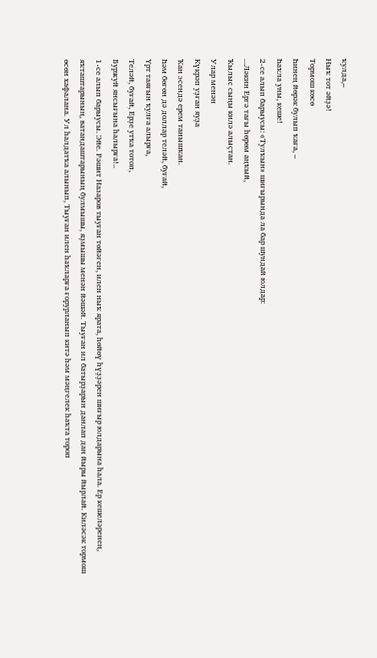ҡулда,–
Ныҡ тот әйҙә!
Тормош көсө
Һинең йөрәк булып ҡаға, –
Һаҡла уны, кеше!
2-се алып барыусы: «Тулҡын» шиғырында ла бар шундай юлдар:
...Ләкин Ергә тағы һөрөм аңҡый,
Ҡылыс сыңы килә алыҫтан.
Улар менән
Күкрәп уҙған яуҙа
Ҡан эсендә ерем танышҡан.
Һәм бөгөн дә доллар теләй, буғай,
Үрт таяғын ҡулға алырға,
Теләй, буғай, Ерҙе утҡа тотоп,
Буржуй янсығына һалырға!..
1-се алып барыусы. Эйе. Рәшит Назаров тыуған төйәген, илен ныҡ ярата, һөйөү һүҙҙәрен шиғыр юлдарына һала. Ер кешеләренең, яҡташтарының, ватандаштарының булмышы, яҙмышы менән йәшәй. Тыуған ил батырҙарын данлап дан йыры йырлай. Киләсәк тормош өсөн хафалана. Ул һалдатҡа алынып, Тыуған илен һаҡларға ғорурланып китә һәм мәңгелек һаҡта тороп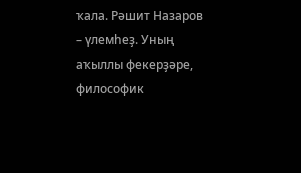ҡала. Рәшит Назаров – үлемһеҙ. Уның аҡыллы фекерҙәре, философик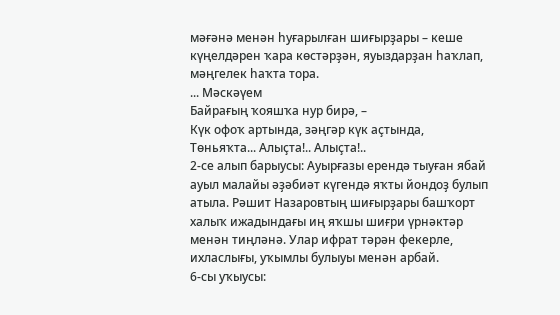мәғәнә менән һуғарылған шиғырҙары – кеше күңелдәрен ҡара көстәрҙән, яуыздарҙан һаҡлап, мәңгелек һаҡта тора.
... Мәскәүем
Байрағың ҡояшҡа нур бирә, –
Күк офоҡ артында, зәңгәр күк аҫтында,
Төньяҡта... Алыҫта!.. Алыҫта!..
2-се алып барыусы: Ауырғазы ерендә тыуған ябай ауыл малайы әҙәбиәт күгендә яҡты йондоҙ булып атыла. Рәшит Назаровтың шиғырҙары башҡорт халыҡ ижадындағы иң яҡшы шиғри үрнәктәр менән тиңләнә. Улар ифрат тәрән фекерле, ихласлығы, уҡымлы булыуы менән арбай.
6-сы уҡыусы: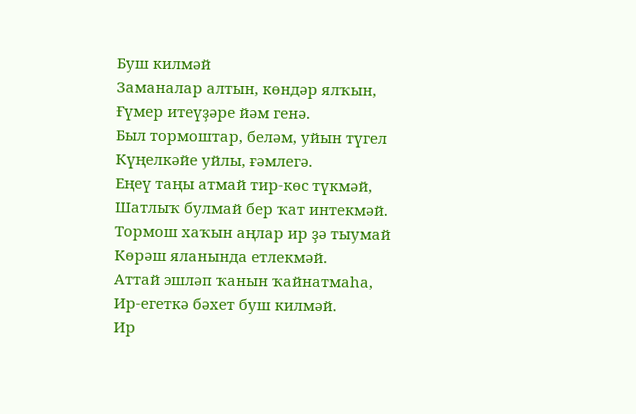Буш килмәй
Заманалар алтын, көндәр ялҡын,
Ғүмер итеүҙәре йәм генә.
Был тормоштар, беләм, уйын түгел
Күңелкәйе уйлы, ғәмлегә.
Еңеү таңы атмай тир-көс түкмәй,
Шатлыҡ булмай бер ҡат интекмәй.
Тормош хаҡын аңлар ир ҙә тыумай
Көрәш яланында етлекмәй.
Аттай эшләп ҡанын ҡайнатмаһа,
Ир-егеткә бәхет буш килмәй.
Ир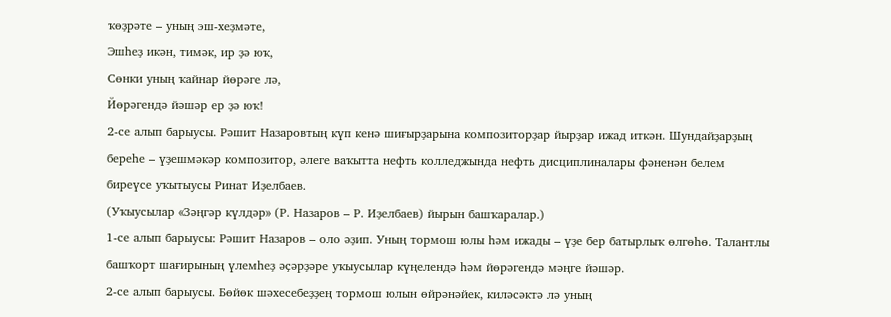ҡөҙрәте – уның эш-хеҙмәте,
Эшһеҙ икән, тимәк, ир ҙә юҡ,
Сөнки уның ҡайнар йөрәге лә,
Йөрәгендә йәшәр ер ҙә юҡ!
2-се алып барыусы. Рәшит Назаровтың күп кенә шиғырҙарына композиторҙар йырҙар ижад иткән. Шундайҙарҙың береһе – үҙешмәкәр композитор, әлеге ваҡытта нефть колледжында нефть дисциплиналары фәненән белем биреүсе уҡытыусы Ринат Иҙелбаев.
(Уҡыусылар «Зәңгәр күлдәр» (Р. Назаров – Р. Иҙелбаев) йырын башҡаралар.)
1-се алып барыусы: Рәшит Назаров – оло әҙип. Уның тормош юлы һәм ижады – үҙе бер батырлыҡ өлгөһө. Талантлы башҡорт шағирының үлемһеҙ әҫәрҙәре уҡыусылар күңелендә һәм йөрәгендә мәңге йәшәр.
2-се алып барыусы. Бөйөк шәхесебеҙҙең тормош юлын өйрәнәйек, киләсәктә лә уның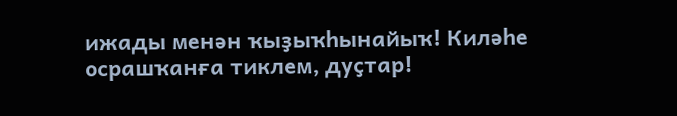ижады менән ҡыҙыҡһынайыҡ! Киләһе осрашҡанға тиклем, дуҫтар!